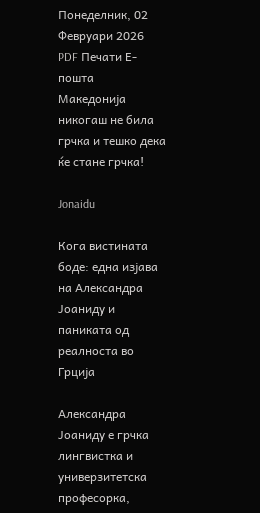Понеделник, 02 Февруари 2026    PDF Печати Е-пошта
Македонија никогаш не била грчка и тешко дека ќе стане грчка!

Jonaidu

Кога вистината боде: една изјава на Александра Јоаниду и паниката од реалноста во Грција

Александра Јоаниду е грчка лингвистка и универзитетска професорка,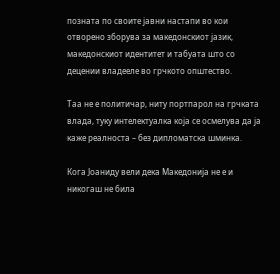позната по своите јавни настапи во кои отворено зборува за македонскиот јазик, македонскиот идентитет и табуата што со децении владееле во грчкото општество.

Таа не е политичар, ниту портпарол на грчката влада, туку интелектуалка која се осмелува да ја каже реалноста – без дипломатска шминка.

Кога Јоаниду вели дека Македонија не е и никогаш не била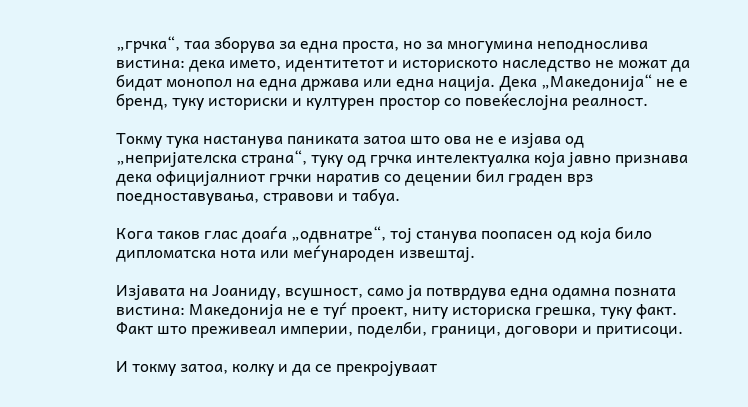„грчка“, таа зборува за една проста, но за многумина неподнослива вистина: дека името, идентитетот и историското наследство не можат да бидат монопол на една држава или една нација. Дека „Македонија“ не е бренд, туку историски и културен простор со повеќеслојна реалност.

Токму тука настанува паниката затоа што ова не е изјава од „непријателска страна“, туку од грчка интелектуалка која јавно признава дека официјалниот грчки наратив со децении бил граден врз поедноставувања, стравови и табуа.

Кога таков глас доаѓа „одвнатре“, тој станува поопасен од која било дипломатска нота или меѓународен извештај.

Изјавата на Јоаниду, всушност, само ја потврдува една одамна позната вистина: Македонија не е туѓ проект, ниту историска грешка, туку факт. Факт што преживеал империи, поделби, граници, договори и притисоци.

И токму затоа, колку и да се прекројуваат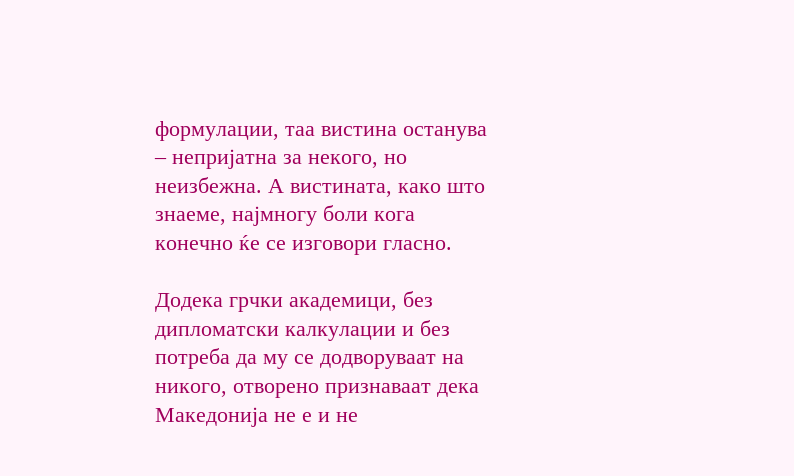формулации, таа вистина останува – непријатна за некого, но неизбежна. А вистината, како што знаеме, најмногу боли кога конечно ќе се изговори гласно.

Додека грчки академици, без дипломатски калкулации и без потреба да му се додворуваат на никого, отворено признаваат дека Македонија не е и не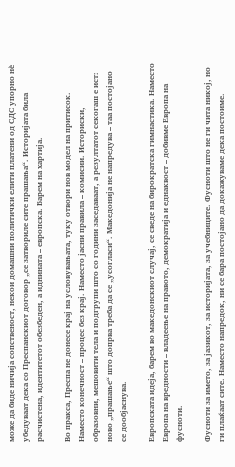може да биде ничија сопственост, некои домашни политички елити платени од СДС упорно нè убедуваат дека со Преспанскиот договор „се затвориле сите прашања“. Историјата била расчистена, идентитетот обезбеден, а иднината – европска. Барем на хартија.

Во пракса, Преспа не донесе крај на условувањата, туку отвори нов модел на притисок. Наместо конечност – процес без крај. Наместо јасни правила – комисии. Историски, образовни, мешовити тела и подгрупи што со години заседаваат, а резултатот секогаш е ист: ново „прашање“ што допрва треба да се „усогласи“. Македонија не напредува – таа постојано се дообјаснува.

Европската идеја, барем во македонскиот случај, се сведе на бирократска гимнастика. Наместо Европа на вредности – владеење на правото, демократија и еднаквост – добивме Европа на фусноти.

Фусноти за името, за јазикот, за историјата, за учебниците. Фусноти што не ги чита никој, но ги плаќаат сите. Наместо напредок, ни се бара постојано да докажуваме дека постоиме.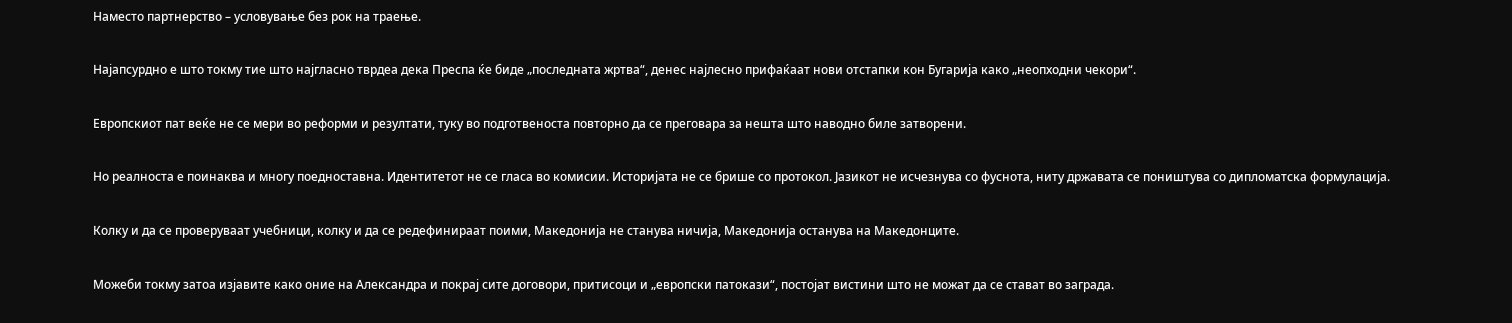Наместо партнерство – условување без рок на траење.

Најапсурдно е што токму тие што најгласно тврдеа дека Преспа ќе биде „последната жртва“, денес најлесно прифаќаат нови отстапки кон Бугарија како „неопходни чекори“.

Европскиот пат веќе не се мери во реформи и резултати, туку во подготвеноста повторно да се преговара за нешта што наводно биле затворени.

Но реалноста е поинаква и многу поедноставна. Идентитетот не се гласа во комисии. Историјата не се брише со протокол. Јазикот не исчезнува со фуснота, ниту државата се поништува со дипломатска формулација.

Колку и да се проверуваат учебници, колку и да се редефинираат поими, Македонија не станува ничија, Македонија останува на Македонците.

Можеби токму затоа изјавите како оние на Александра и покрај сите договори, притисоци и „европски патокази“, постојат вистини што не можат да се стават во заграда.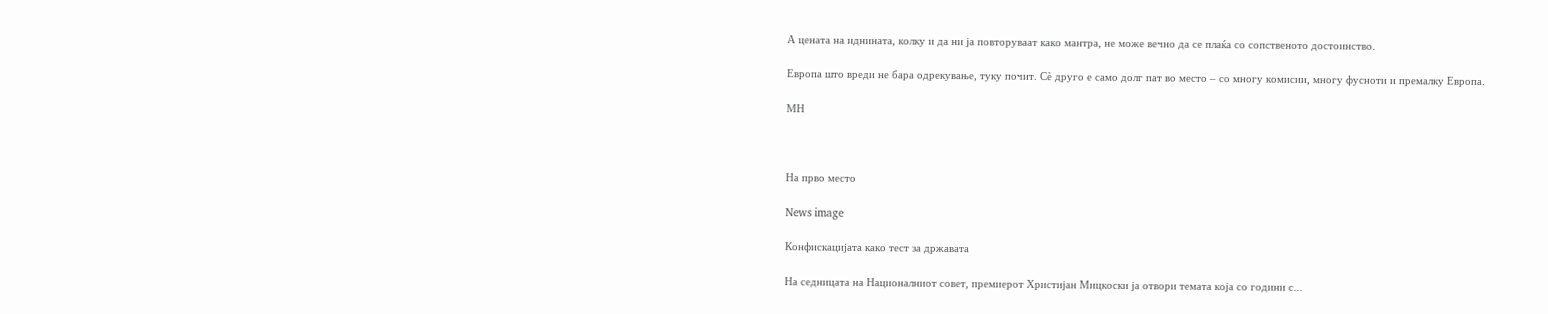А цената на иднината, колку и да ни ја повторуваат како мантра, не може вечно да се плаќа со сопственото достоинство.

Европа што вреди не бара одрекување, туку почит. Сѐ друго е само долг пат во место – со многу комисии, многу фусноти и премалку Европа.

МН



На прво место

News image

Конфискацијата како тест за државата

На седницата на Националниот совет, премиерот Христијан Мицкоски ја отвори темата која со години с...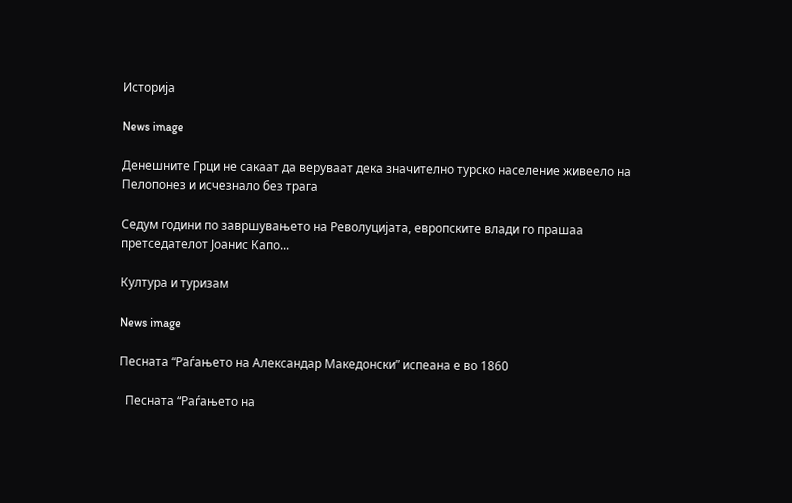Историја

News image

Денешните Грци не сакаат да веруваат дека значително турско население живеело на Пелопонез и исчезнало без трага

Седум години по завршувањето на Револуцијата, европските влади го прашаа претседателот Јоанис Капо...

Култура и туризам

News image

Песната “Раѓањето на Александар Македонски” испеана е во 1860

  Песната “Раѓањето на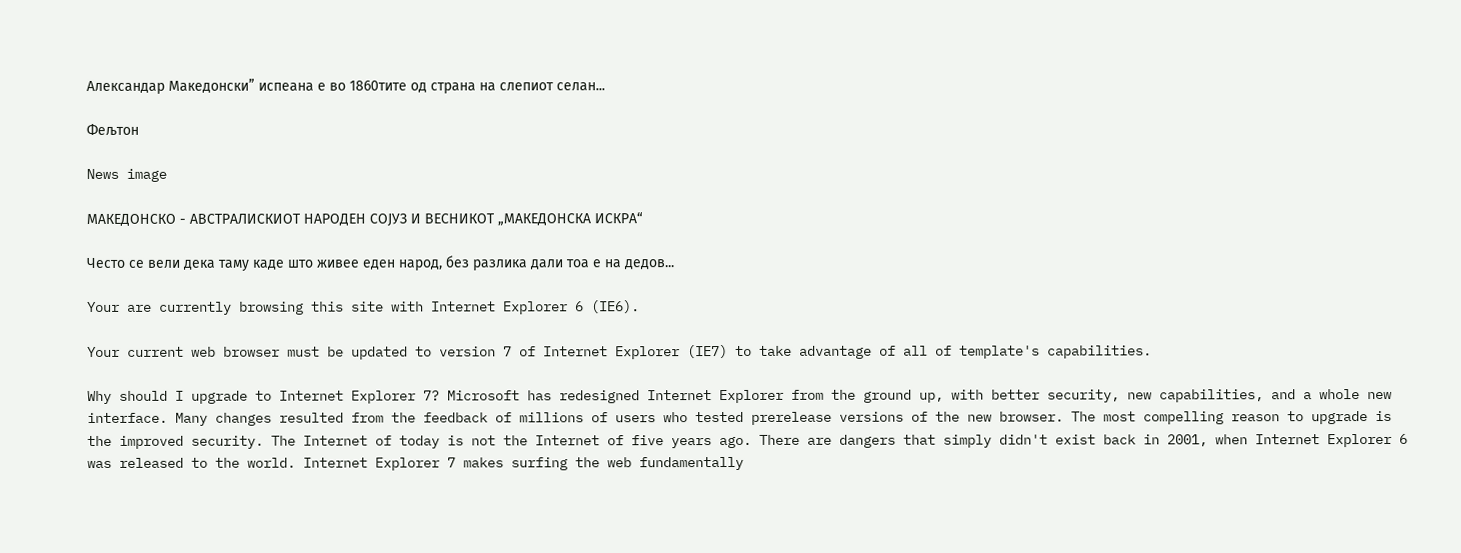Александар Македонски” испеана е во 1860тите од страна на слепиот селан...

Фељтон

News image

МАКЕДОНСКО - АВСТРАЛИСКИОТ НАРОДЕН СОЈУЗ И ВЕСНИКОТ „МАКЕДОНСКА ИСКРА“

Често се вели дека таму каде што живее еден народ, без разлика дали тоа е на дедов...

Your are currently browsing this site with Internet Explorer 6 (IE6).

Your current web browser must be updated to version 7 of Internet Explorer (IE7) to take advantage of all of template's capabilities.

Why should I upgrade to Internet Explorer 7? Microsoft has redesigned Internet Explorer from the ground up, with better security, new capabilities, and a whole new interface. Many changes resulted from the feedback of millions of users who tested prerelease versions of the new browser. The most compelling reason to upgrade is the improved security. The Internet of today is not the Internet of five years ago. There are dangers that simply didn't exist back in 2001, when Internet Explorer 6 was released to the world. Internet Explorer 7 makes surfing the web fundamentally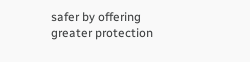safer by offering greater protection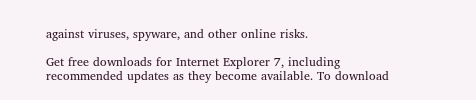against viruses, spyware, and other online risks.

Get free downloads for Internet Explorer 7, including recommended updates as they become available. To download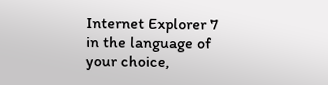Internet Explorer 7 in the language of your choice,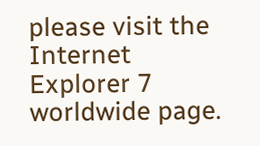please visit the Internet Explorer 7 worldwide page.